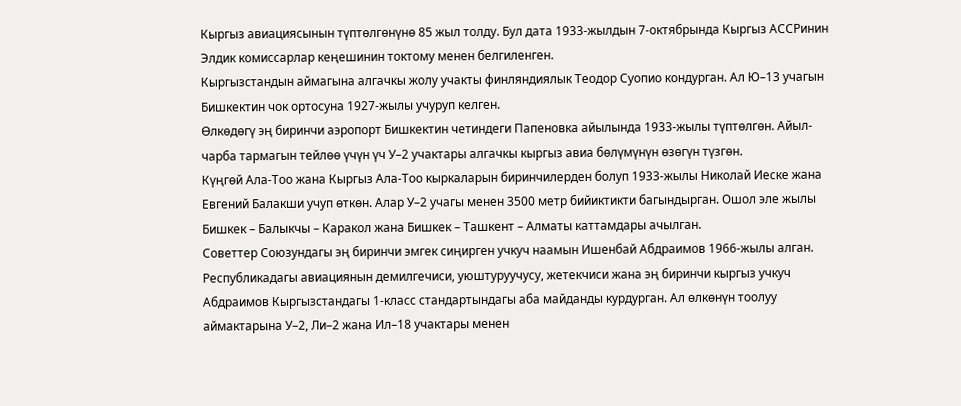Кыргыз авиациясынын түптөлгөнүнө 85 жыл толду. Бул дата 1933-жылдын 7-октябрында Кыргыз АССРинин Элдик комиссарлар кеңешинин токтому менен белгиленген.
Кыргызстандын аймагына алгачкы жолу учакты финляндиялык Теодор Суопио кондурган. Ал Ю–13 учагын Бишкектин чок ортосуна 1927-жылы учуруп келген.
Өлкөдөгү эң биринчи аэропорт Бишкектин четиндеги Папеновка айылында 1933-жылы түптөлгөн. Айыл-чарба тармагын тейлөө үчүн үч У–2 учактары алгачкы кыргыз авиа бөлүмүнүн өзөгүн түзгөн.
Күңгөй Ала-Тоо жана Кыргыз Ала-Тоо кыркаларын биринчилерден болуп 1933-жылы Николай Иеске жана Евгений Балакши учуп өткөн. Алар У–2 учагы менен 3500 метр бийиктикти багындырган. Ошол эле жылы Бишкек – Балыкчы – Каракол жана Бишкек – Ташкент – Алматы каттамдары ачылган.
Советтер Союзундагы эң биринчи эмгек сиңирген учкуч наамын Ишенбай Абдраимов 1966-жылы алган. Республикадагы авиациянын демилгечиси, уюштуруучусу, жетекчиси жана эң биринчи кыргыз учкуч Абдраимов Кыргызстандагы 1-класс стандартындагы аба майданды курдурган. Ал өлкөнүн тоолуу аймактарына У–2, Ли–2 жана Ил–18 учактары менен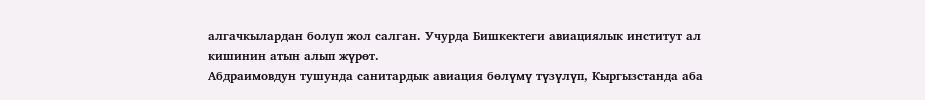алгачкылардан болуп жол салган. Учурда Бишкектеги авиациялык институт ал кишинин атын алып жүрөт.
Абдраимовдун тушунда санитардык авиация бөлүмү түзүлүп, Кыргызстанда аба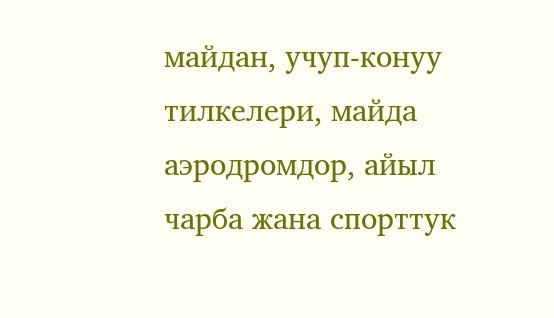майдан, учуп-конуу тилкелери, майда аэродромдор, айыл чарба жана спорттук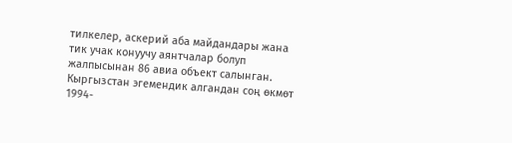тилкелер, аскерий аба майдандары жана тик учак конуучу аянтчалар болуп жалпысынан 86 авиа объект салынган.
Кыргызстан эгемендик алгандан соң өкмөт 1994-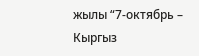жылы “7-октябрь – Кыргыз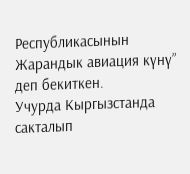Республикасынын Жарандык авиация күнү” деп бекиткен.
Учурда Кыргызстанда сакталып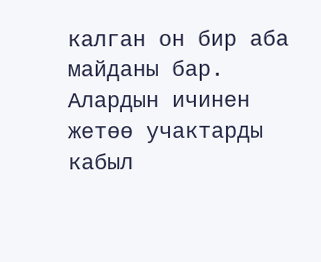калган он бир аба майданы бар. Алардын ичинен жетөө учактарды кабыл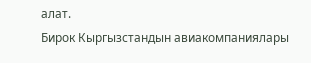алат.
Бирок Кыргызстандын авиакомпаниялары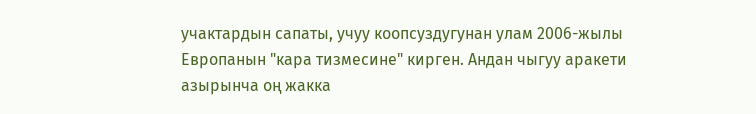учактардын сапаты, учуу коопсуздугунан улам 2006-жылы Европанын "кара тизмесине" кирген. Андан чыгуу аракети азырынча оң жакка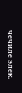чечиле элек.